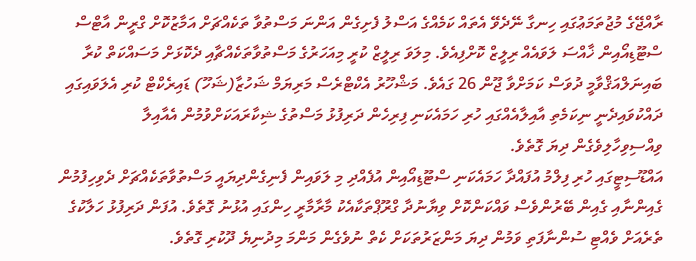ރާއްޖޭގެ މުޖުތަމަޢުގައި ހިނގާ ނޭދެވޭ އެތައް ކަމެއްގެ އަސްލު ފެށިގެން އަންނަ މަސްތުވާ ތަކެއްޗަށް އަމާޒުކޮށް ގްރީން އާޓްސް ސްޓޫޑިއޯއިން ޚާއްސަ ލަވައެއް ރިލީޒް ކޮށްފިއެވެ. މިލަވަ ރިލީޒް ކުރީ މިއަހަރުގެ މަސްތުވާތަކެއްޗާއި ދެކޮޅަށް މަސައްކަތް ކުރާ ބައިނަލްއަޤްވާމީ ދުވަސް ކަމަށްވާ ޖޫން 26 ގައެވެ. މަޝްހޫރު އެކްޓްރެސް މަރިޔަމް ޝަހުޒާ(ޝަހޫ) ޑައިރެކްޓް ކުރި އެލަވައިގައި ދައްކުވައިދެނީ ނިކަމެތި އާއިލާއެއްގައި ހުރި ހަމައެކަނި ފިރިހެން ދަރިފުޅު މަސްތުގެ ޝިކާރައަކަށްވުމުން އެއާއިލާ ވިއްސިވިހާލިވެގެން ދިޔަ ގޮތެވެ.
އައްޑޫސިޓީގައި ހުރި ފިލްމު އުފައްދާ ހަމައެކަނި ސްޓޫޑިއޯއިން އުފެއްދި މި ލަވައިން ފެނިގެންދިޔައީ މަސްތުވާތަކެއްޗަށް ދެވިހިފުމުން ގެއިންނާއި ގެއިން ބޭރުންވެސް ވައްކަންކޮށް ވިޔާނުދާ ގްރޫޕްތަކާއެކު މާރާމާރީ ހިންގައި އުޅުނު ގޮތެވެ. އުފަން ދަރިފުޅު ހަލާކުގެ ތެރެއަށް ވެއްޓި ސުންނާފަތި ވަމުން ދިޔަ މަންޒަރުތަކަށް ކެތް ނުވެގެން މަންމަ މިދުނިޔެ ދޫކުރި ގޮތެވެ.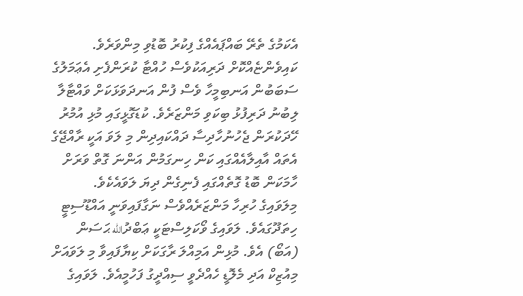އެކަމުގެ ތެރޭ ބައްޕައެއްގެ ފިކުރު ބޮޑުވި މިންވަރެވެ. ކައިވެންޏެއްކޮށް ދަރިއަކުވެސް ހުއްޓާ ކުރަންފެށި އެޢަމަލުގެ ސަބަބުން އަނބިމީހާ ވެސް ފުން އަނދަވަޅަކަށް ވައްޓާލާ ލިބުނު ދަރިފުޅު ބިކަވި މަންޒަރެވެ. ކުޑަގޮޅީގައި މުޅި އުމުރު ހޭދަކުރަން ޖެހުނުހާދިސާ ދައްކައިދިން މި ލަވަ އަކީ ރާއްޖޭގެ އެތައް އާއިލާއެއްގައި ކަން ހިނގަމުން އަންނަ ގޮތް ވަރަށް ހާމަކަން ބޮޑު ގޮތެއްގައި ފެނިގެން ދިޔަ ލަވައެކެވެ.
މިލަވައިގެ ހުރިހާ މަންޒަރެއްވެސް ނަގާފައިވަނީ އައްޑޫސިޓީ ހިތަދޫގައެވެ. ލަވައިގެ ވޯކަލިސްޓަކީ ޢަބްދުالله ޙަސަން (އަބޯ) އެވެ. މުޅިން އަމިއްލަ ރާގަކަށް ކިޔާފައިވާ މި ލަވައަށް މިއުޒިކް އަދި މެލޮޑީ ހެއްދެވީ ސިއްދީގު ފަހުމީއެވެ. ލަވައިގެ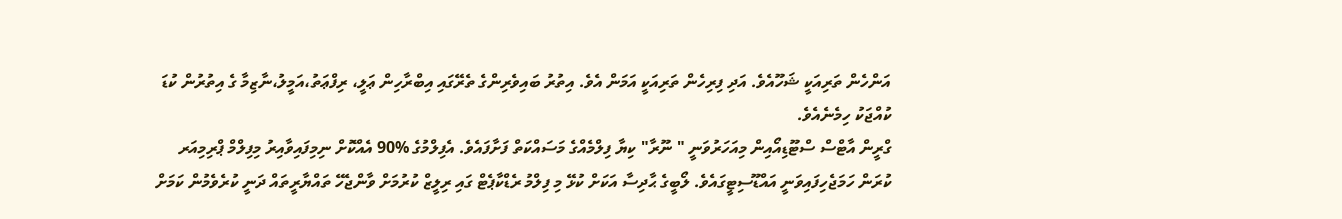އަންހެން ތަރިއަކީ ޝަހޫއެވެ. އަދި ފިރިހެން ތަރިއަކީ އަމަން އެވެ. އިތުރު ބައިވެރިންގެ ތެރޭގައި އިބްރާހިން ޢަލީ، ރިފްޢަތު،އަމީލު،ނާޒިމާ ގެ އިތުރުން ކުޑަ ކުއްޖަކު ހިމެނެއެވެ.
ގްރީން އާޓްސް ސްޓޫޑިއޯއިން މިއަހަރުވަނީ " ނޫރާ" ކިޔާ ފިލްމެއްގެ މަސައްކަތް ފަށާފައެވެ. އެފިލްމުގެ %90 އެއްކޮށް ނިމިފައިވާއިރު މިފިލްމް ޕްރިމިއަރ ކުރަން ހަމަޖެހިފައިވަނީ އައްޑޫސިޓީގައެވެ. ލޯބީގެ ޙާދިސާ އަކަށް ކުޅޭ މި ފިލްމު ރެޑްކާޕެޓް ގައި ރިލީޒް ކުރުމަށް ވާންޖެހޭ ތައްޔާރީތައް ދަނީ ކުރެވެމުން ކަމަށް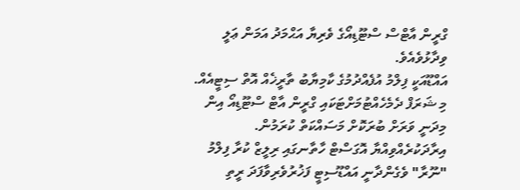ގްރީން އާޓްސް ސްޓޫޑިއޯގެ ވެރިޔާ އަޙްމަދު އަމަން ޢަލީ ވިދާޅުވެއެވެ.
އައްޑޫއަކީ ފިލްމު އުފެއްދުމުގެ ކާމިޔާބު ތާރީޚެއް އޮތް ސިޓީއެއް. މި ޝަރަފް ދެމެހެއްޓުމަށްޓަކައި ގްރީން އާޓް ސްޓޫޑިއޯ އިން މިދަނީ ވަރަށް ބުރަކޮށް މަސައްކަތް ކުރަމުން. އިރާދަކުރެއްވިއްޔާ އޮގަސްޓް ހާތާނގައި ރިލީޒް ކުރާ ފިލްމު "ނޫރާ" ވެގެންދާނީ އައްޑޫސިޓީ ފަޚުރުވެރިވާފަދަ ރީތި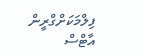ފިލްމަކަށްގްރީން އާޓްސް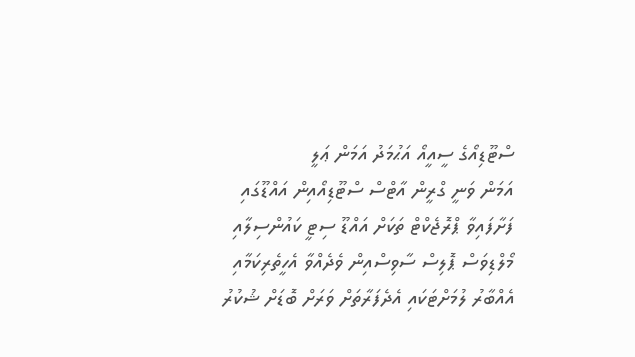ސްޓޫޑިއޯގެ ސީއީއޯ އަޙުމަދު އަމަން ޢަލީ
އަމަން ވަނީ ގްރީން އާޓްސް ސްޓޫޑިއޯއިން އައްޑޫގައި ފަށާފައިވާ ޕްރޮޖެކްޓް ތަކަށް އައްޑޫ ސިޓީ ކައުންސިލާއި މޯލްޑިވަސް ޕޮލިސް ސާވިސްއިން ވެދެއްވާ އެހީތެރިކަމާއި އެއްބާރު ލުމަށްޓަކައި އެދެފަރާތަށް ވަރަށް ބޮޑަށް ޝުކުރު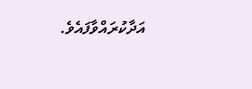އަދާކުރައްވާފައެވެ.